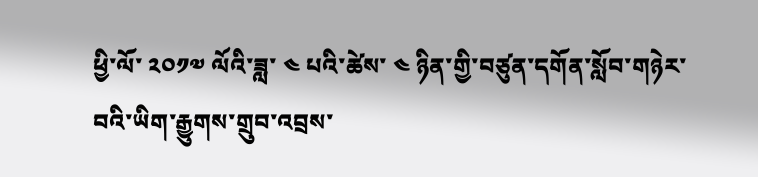ཕྱི་ལོ་ ༢༠༡༧ ལོའི་ཟླ་ ༤ པའི་ཚེས་ ༤ ཉིན་གྱི་བཙུན་དགོན་སློབ་གཉེར་བའི་ཡིག་རྒྱུགས་གྲུབ་འབྲས་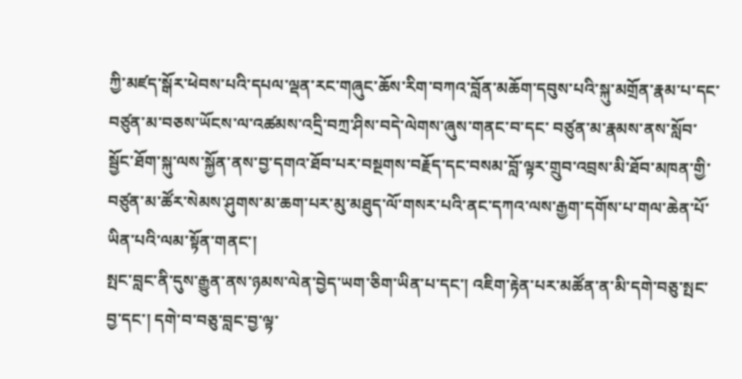ཀྱི་མཛད་སྒོར་ཕེབས་པའི་དཔལ་ལྡན་རང་གཞུང་ཆོས་རིག་བཀའ་བློན་མཆོག་དབུས་པའི་སྐུ་མགྲོན་རྣམ་པ་དང་བཙུན་མ་བཅས་ཡོངས་ལ་འཚམས་འདྲི་བཀྲ་ཤིས་བདེ་ལེགས་ཞུས་གནང་བ་དང་ བཙུན་མ་རྣམས་ནས་སློབ་སྦྱོང་ཐོག་སྐུ་ལས་སྐྱོན་ནས་བྱ་དགའ་ཐོབ་པར་བསྔགས་བརྗོད་དང་བསམ་བློ་ལྟར་གྲུབ་འབྲས་མི་ཐོབ་མཁན་གྱི་བཙུན་མ་ཚོར་སེམས་ཤུགས་མ་ཆག་པར་མུ་མཐུད་ལོ་གསར་པའི་ནང་དཀའ་ལས་རྒྱག་དགོས་པ་གལ་ཆེན་པོ་ཡིན་པའི་ལམ་སྟོན་གནང་།
སྤང་བླང་ནི་དུས་རྒྱུན་ནས་ཉམས་ལེན་བྱེད་ཡག་ཅིག་ཡིན་པ་དང་། འཇིག་རྟེན་པར་མཚོན་ན་མི་དགེ་བཅུ་སྤང་བྱ་དང་། དགེ་བ་བཅུ་བླང་བྱ་ལྟ་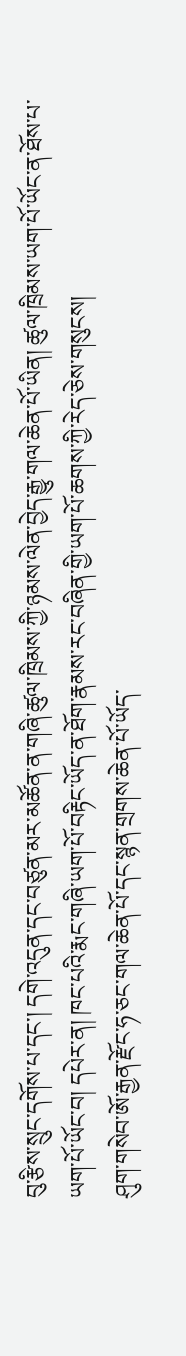བུ་རྩིས་སྲུང་དགོས་པ་དང་། དགེ་འདུན་དང་བཙུན་མར་མཚོན་ན་གཞི་ཚུལ་ཁྲིམས་ཀྱི་ཉམས་ལེན་བྱེད་རྒྱུ་གལ་ཆེན་པོ་ཡིན། ཚུལ་ཁྲིམས་ཡག་པོ་ཡོང་ན་ཐོས་པ་ཡག་པོ་ཡོང་བ། དཔེར་ན། ཁང་པའི་རྨང་གཞི་ཡག་པོ་བརྟིང་ཡོད་ན་ཐོག་རྣམས་རང་བཞིན་གྱི་ཡག་པོ་ཆགས་ཀྱི་རེད་ཅེས་གསུངས།
ཤུག་གསེབ་ཨོ་རྒྱན་རྫོང་ཧ་ཅང་གལ་ཆེན་པོ་དང་སྙན་གྲགས་ཆེན་པོ་ཡོད་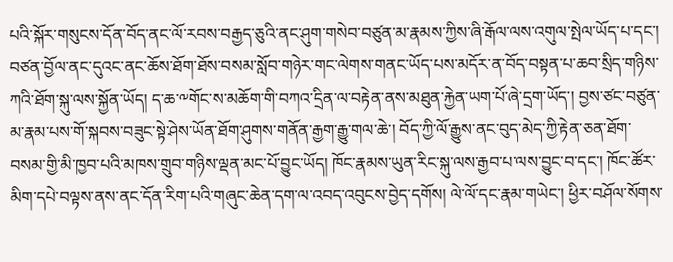པའི་སྐོར་གསུངས་དོན་བོད་ནང་ལོ་རབས་བརྒྱད་ཅུའི་ནང་ཤུག་གསེབ་བཙུན་མ་རྣམས་ཀྱིས་ཞི་རྒོལ་ལས་འགུལ་སྤེལ་ཡོད་པ་དང་། བཙན་བྱོལ་ནང་དུའང་ནང་ཆོས་ཐོག་ཐོས་བསམ་སློབ་གཉེར་གང་ལེགས་གནང་ཡོད་པས་མདོར་ན་བོད་བསྟན་པ་ཆབ་སྲིད་གཉིས་ཀའི་ཐོག་སྐུ་ལས་སྐྱོན་ཡོད། ད་ཆ་༸གོང་ས་མཆོག་གི་བཀའ་དྲིན་ལ་བརྟེན་ནས་མཐུན་རྐྱེན་ཡག་པོ་ཞེ་དྲག་ཡོད་། བྱས་ཙང་བཙུན་མ་རྣམ་པས་གོ་སྐབས་བཟུང་སྟེ་ཤེས་ཡོན་ཐོག་ཤུགས་གནོན་རྒྱག་རྒྱུ་གལ་ཆེ་། བོད་ཀྱི་ལོ་རྒྱུས་ནང་བུད་མེད་ཀྱི་རྟེན་ཅན་ཐོག་བསམ་གྱི་མི་ཁྱབ་པའི་མཁས་གྲུབ་གཉིས་ལྡན་མང་པོ་བྱུང་ཡོད། ཁོང་རྣམས་ཡུན་རིང་སྐུ་ལས་རྒྱབ་པ་ལས་བྱུང་བ་དང་། ཁོང་ཚོར་མིག་དཔེ་བལྟས་ནས་ནང་དོན་རིག་པའི་གཞུང་ཆེན་དག་ལ་འབད་འབུངས་བྱེད་དགོས། ལེ་ལོ་དང་རྣམ་གཡེང་། ཕྱིར་བཤོལ་སོགས་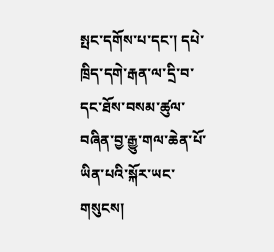སྤང་དགོས་པ་དང་། དཔེ་ཁྲིད་དགེ་རྒན་ལ་དྲི་བ་དང་ཐོས་བསམ་ཚུལ་བཞིན་བྱ་རྒྱུ་གལ་ཆེན་པོ་ཡིན་པའི་སྐོར་ཡང་གསུངས།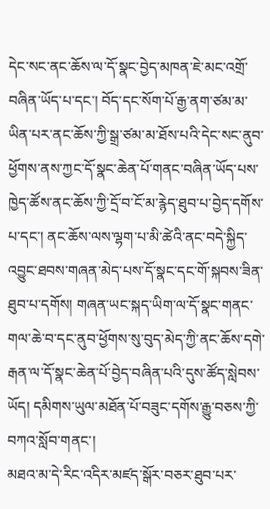དེང་སང་ནང་ཆོས་ལ་དོ་སྣང་བྱེད་མཁན་ཇེ་མང་འགྲོ་བཞིན་ཡོད་པ་དང་། བོད་དང་སོག་པོ་རྒྱ་ནག་ཙམ་མ་ཡིན་པར་ནང་ཆོས་ཀྱི་སྒྲ་ཙམ་མ་ཐོས་པའི་དེང་སང་ནུབ་ཕྱོགས་ནས་ཀྱང་དོ་སྣང་ཆེན་པོ་གནང་བཞིན་ཡོད་པས་ཁྱེད་ཚོས་ནང་ཆོས་ཀྱི་དྲོ་བ་ངོ་མ་རྙེད་ཐུབ་པ་བྱེད་དགོས་པ་དང་། ནང་ཆོས་ལས་ལྷག་པ་མི་ཚེའི་ནང་བདེ་སྐྱིད་འབྱུང་ཐབས་གཞན་མེད་པས་དོ་སྣང་དང་གོ་སྐབས་ཟིན་ཐུབ་པ་དགོས། གཞན་ཡང་སྐད་ཡིག་ལ་དོ་སྣང་གནང་གལ་ཆེ་བ་དང་ནུབ་ཕྱོགས་སུ་བུད་མེད་ཀྱི་ནང་ཆོས་དགེ་རྒན་ལ་དོ་སྣང་ཆེན་པོ་བྱེད་བཞིན་པའི་དུས་ཚོད་སླེབས་ཡོད། དམིགས་ཡུལ་མཐོན་པོ་བཟུང་དགོས་རྒྱུ་བཅས་ཀྱི་བཀའ་སློབ་གནང་།
མཐའ་མ་དེ་རིང་འདིར་མཛད་སྒོར་བཅར་ཐུབ་པར་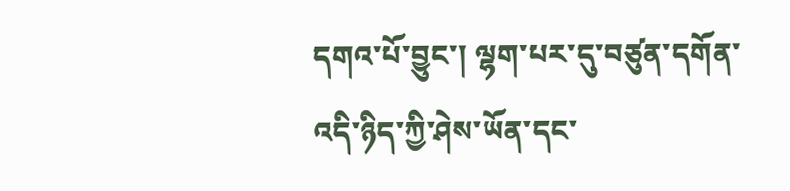དགའ་པོ་བྱུང་། ལྷག་པར་དུ་བཙུན་དགོན་འདི་ཉིད་ཀྱི་ཤེས་ཡོན་དང་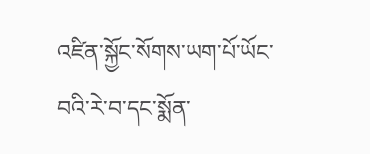འཛིན་སྐྱོང་སོགས་ཡག་པོ་ཡོང་བའི་རེ་བ་དང་སྨོན་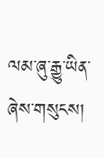ལམ་ཞུ་རྒྱུ་ཡིན་ཞེས་གསུངས།